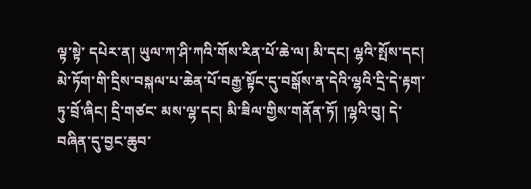ལྟ་སྟེ་ དཔེར་ན། ཡུལ་ཀ་ཤི་ཀའི་གོས་རིན་པོ་ཆེ་ལ། མི་དང། ལྷའི་སྤོས་དང། མེ་ཏོག་གི་དྲིས་བསྐལ་པ་ཆེན་པོ་བརྒྱ་སྟོང་དུ་བསྒོས་ན་དེའི་ལྷའི་དྲི་དེ་རྟག་ཏུ་བྲོ་ཞིང། དྲི་གཙང་ མས་ལྷ་དང། མི་ཟིལ་གྱིས་གནོན་ཏོ། །ལྷའི་བུ། དེ་བཞིན་དུ་བྱང་ཆུབ་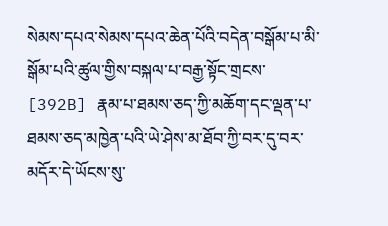སེམས་དཔའ་སེམས་དཔའ་ཆེན་པོའི་བདེན་བསྒོམ་པ་མི་སྒོམ་པའི་ཚུལ་གྱིས་བསྐལ་པ་བརྒྱ་སྟོང་གྲངས་ [392B] རྣམ་པ་ཐམས་ཅད་ཀྱི་མཆོག་དང་ལྡན་པ་ཐམས་ཅད་མཁྱེན་པའི་ཡེ་ཤེས་མ་ཐོབ་ཀྱི་བར་དུ་བར་མདོར་དེ་ཡོངས་སུ་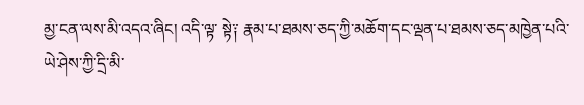མྱ་ངན་ལས་མི་འདའ་ཞིང། འདི་ལྟ་ སྟེ༑ རྣམ་པ་ཐམས་ཅད་ཀྱི་མཆོག་དང་ལྡན་པ་ཐམས་ཅད་མཁྱེན་པའི་ཡེ་ཤེས་ཀྱི་དྲི་མི་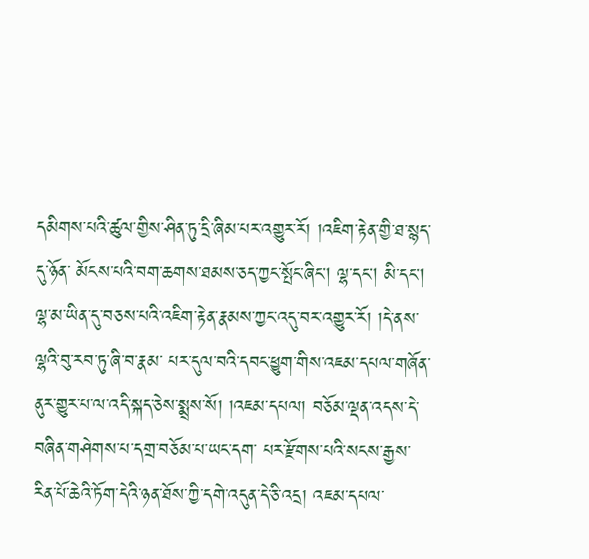དམིགས་པའི་ཚུལ་གྱིས་ཤིན་ཏུ་དྲི་ཞིམ་པར་འགྱུར་རོ། །འཇིག་རྟེན་གྱི་ཐ་སྙད་དུ་ཉོན་ མོངས་པའི་བག་ཆགས་ཐམས་ཅད་ཀྱང་སྤོང་ཞིང། ལྷ་དང། མི་དང། ལྷ་མ་ཡིན་དུ་བཅས་པའི་འཇིག་རྟེན་རྣམས་ཀྱང་འདུ་བར་འགྱུར་རོ། །དེ་ནས་ལྷའི་བུ་རབ་ཏུ་ཞི་བ་རྣམ་ པར་དུལ་བའི་དབང་ཕྱུག་གིས་འཇམ་དཔལ་གཞོན་ནུར་གྱུར་པ་ལ་འདི་སྐད་ཅེས་སྨྲས་སོ། །འཇམ་དཔལ། བཅོམ་ལྡན་འདས་དེ་བཞིན་གཤེགས་པ་དགྲ་བཅོམ་པ་ཡང་དག་ པར་རྫོགས་པའི་སངས་རྒྱས་རིན་པོ་ཆེའི་ཏོག་དེའི་ཉན་ཐོས་ཀྱི་དགེ་འདུན་དེ་ཅི་འདྲ། འཇམ་དཔལ་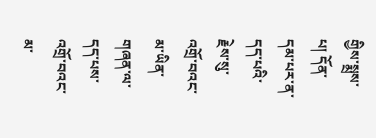གྱིས་སྨྲས་པ། དོན་དམ་པར་ན་དད་པའི་རྗེས་སུ་འགྲོ་བའང་མ་ཡིན་ གཞན་ལ་དད་པས་འགྲོ་བའང་མ་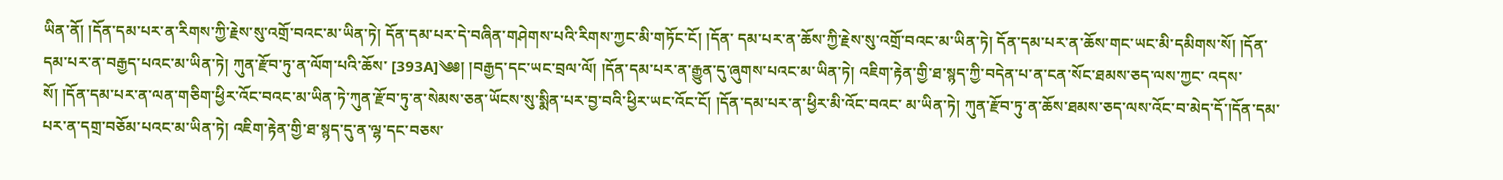ཡིན་ནོ། །དོན་དམ་པར་ན་རིགས་ཀྱི་རྗེས་སུ་འགྲོ་བའང་མ་ཡིན་ཏེ། དོན་དམ་པར་དེ་བཞིན་གཤེགས་པའི་རིགས་ཀྱང་མི་གཏོང་ངོ། །དོན་ དམ་པར་ན་ཆོས་ཀྱི་རྗེས་སུ་འགྲོ་བའང་མ་ཡིན་ཏེ། དོན་དམ་པར་ན་ཆོས་གང་ཡང་མི་དམིགས་སོ། །དོན་དམ་པར་ན་བརྒྱད་པའང་མ་ཡིན་ཏེ། ཀུན་རྫོབ་ཏུ་ན་ལོག་པའི་ཆོས་ [393A]༄༅། །བརྒྱད་དང་ཡང་བྲལ་ལོ། །དོན་དམ་པར་ན་རྒྱུན་དུ་ཞུགས་པའང་མ་ཡིན་ཏེ། འཇིག་རྟེན་གྱི་ཐ་སྙད་ཀྱི་བདེན་པ་ན་ངན་སོང་ཐམས་ཅད་ལས་ཀྱང་ འདས་སོ། །དོན་དམ་པར་ན་ལན་གཅིག་ཕྱིར་འོང་བའང་མ་ཡིན་ཏེ་ཀུན་རྫོབ་ཏུ་ན་སེམས་ཅན་ཡོངས་སུ་སྨིན་པར་བྱ་བའི་ཕྱིར་ཡང་འོང་ངོ། །དོན་དམ་པར་ན་ཕྱིར་མི་འོང་བའང་ མ་ཡིན་ཏེ། ཀུན་རྫོབ་ཏུ་ན་ཆོས་ཐམས་ཅད་ལས་འོང་བ་མེད་དོ་།དོན་དམ་པར་ན་དགྲ་བཅོམ་པའང་མ་ཡིན་ཏེ། འཇིག་རྟེན་གྱི་ཐ་སྙད་དུ་ན་ལྷ་དང་བཅས་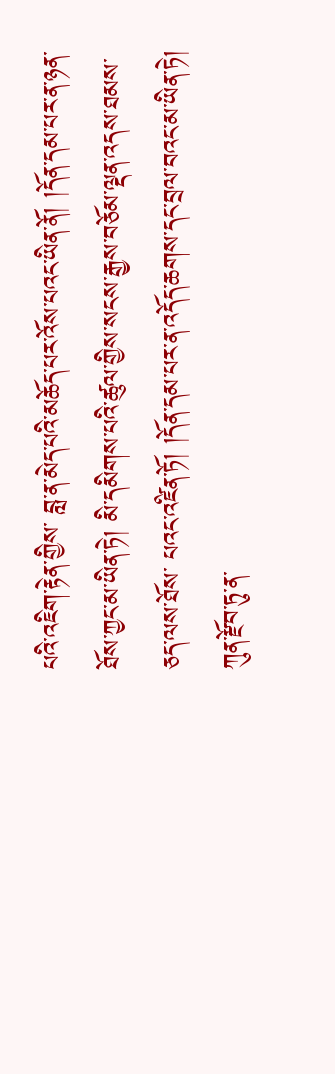པའི་འཇིག་རྟེན་གྱིས་ བླ་ན་མེད་པའི་མཆོད་པར་འོས་པའང་ཡིན་ནོ། །དོན་དམ་པར་ན་ཉན་ཐོས་ཀྱང་མ་ཡིན་ཏེ། མི་དམིགས་པའི་ཚུལ་གྱིས་སངས་རྒྱས་བཅོམ་ལྡན་འདས་ཐམས་ཅད་ལས་ཐོས་ པའང་འཛིན་ཏོ། །དོན་དམ་པར་ན་འདོད་ཆགས་དང་བྲལ་བའང་མ་ཡིན་ཏེ། ཀུན་རྫོབ་ཏུ་ན་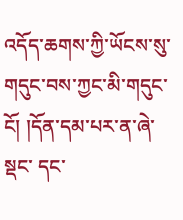འདོད་ཆགས་ཀྱི་ཡོངས་སུ་གདུང་བས་ཀྱང་མི་གདུང་ངོ། །དོན་དམ་པར་ན་ཞེ་སྡང་ དང་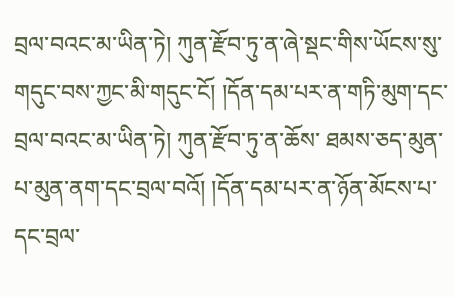བྲལ་བའང་མ་ཡིན་ཏེ། ཀུན་རྫོབ་ཏུ་ན་ཞེ་སྡང་གིས་ཡོངས་སུ་གདུང་བས་ཀྱང་མི་གདུང་ངོ། །དོན་དམ་པར་ན་གཏི་མུག་དང་བྲལ་བའང་མ་ཡིན་ཏེ། ཀུན་རྫོབ་ཏུ་ན་ཆོས་ ཐམས་ཅད་མུན་པ་མུན་ནག་དང་བྲལ་བའོ། །དོན་དམ་པར་ན་ཉོན་མོངས་པ་དང་བྲལ་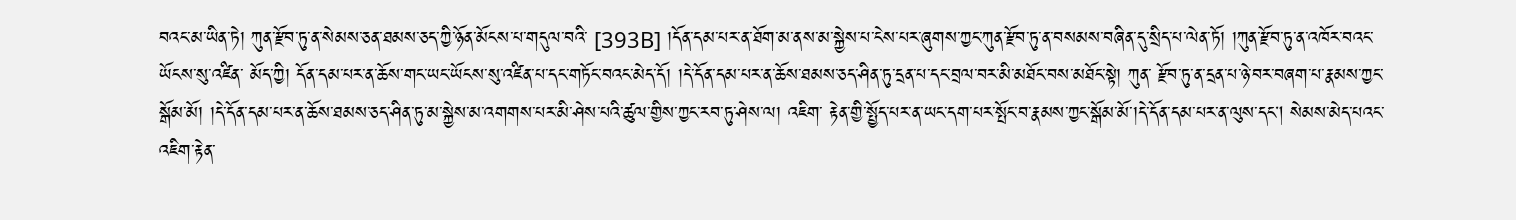བའང་མ་ཡིན་ཏེ། ཀུན་རྫོབ་ཏུ་ན་སེམས་ཅན་ཐམས་ཅད་ཀྱི་ཉོན་མོངས་པ་གདུལ་བའི་ [393B] །དོན་དམ་པར་ན་ཐོག་མ་ནས་མ་སྐྱེས་པ་ངེས་པར་ཞུགས་ཀྱང་ཀུན་རྫོབ་ཏུ་ན་བསམས་བཞིན་དུ་སྲིད་པ་ལེན་ཏོ། །ཀུན་རྫོབ་ཏུ་ན་འཁོར་བའང་ཡོངས་སུ་འཛིན་ མོད་ཀྱི། དོན་དམ་པར་ན་ཆོས་གང་ཡང་ཡོངས་སུ་འཛིན་པ་དང་གཏོང་བའང་མེད་དོ། །དེ་དོན་དམ་པར་ན་ཆོས་ཐམས་ཅད་ཤིན་ཏུ་དྲན་པ་དང་བྲལ་བར་མི་མཐོང་བས་མཐོང་སྟེ། ཀུན་ རྫོབ་ཏུ་ན་དྲན་པ་ཉེ་བར་བཞག་པ་རྣམས་ཀྱང་སྒོམ་མོ། །དེ་དོན་དམ་པར་ན་ཆོས་ཐམས་ཅད་ཤིན་ཏུ་མ་སྐྱེས་མ་འགགས་པར་མི་ཤེས་པའི་ཚུལ་གྱིས་ཀྱང་རབ་ཏུ་ཤེས་ལ། འཇིག་ རྟེན་གྱི་སྤྱོད་པར་ན་ཡང་དག་པར་སྤོང་བ་རྣམས་ཀྱང་སྒོམ་མོ་།དེ་དོན་དམ་པར་ན་ལུས་དང། སེམས་མེད་པའང་འཇིག་རྟེན་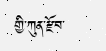གྱི་ཀུན་རྫོབ་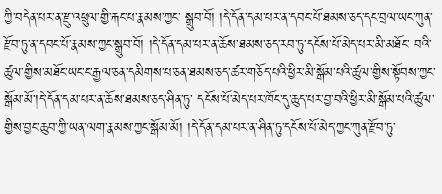ཀྱི་བདེན་པར་ན་རྫུ་འཕྲུལ་གྱི་རྐང་པ་རྣམས་ཀྱང་ སྒྲུབ་བོ། །དེ་དོན་དམ་པར་ན་དབང་པོ་ཐམས་ཅད་དང་བྲལ་ཡང་ཀུན་རྫོབ་ཏུ་ན་དབང་པོ་རྣམས་ཀྱང་སྒྲུབ་བོ། །དེ་དོན་དམ་པར་ན་ཆོས་ཐམས་ཅད་རབ་ཏུ་དངོས་པོ་མེད་པར་མི་མཐོང་ བའི་ཚུལ་གྱིས་མཐོང་ཡང་ང་རྒྱལ་ཅན་དམིགས་པ་ཅན་ཐམས་ཅད་ཚར་གཅོད་པའི་ཕྱིར་མི་སྒོམ་པའི་ཚུལ་གྱིས་སྟོབས་ཀྱང་སྒོམ་མོ་།དེ་དོན་དམ་པར་ན་ཆོས་ཐམས་ཅད་ཤིན་ཏུ་ དངོས་པོ་མེད་པར་ཁོང་དུ་ཆུད་པར་བྱ་བའི་ཕྱིར་མི་སྒོམ་པའི་ཚུལ་གྱིས་བྱང་ཆུབ་ཀྱི་ཡན་ལག་རྣམས་ཀྱང་སྒོམ་མོ། །དེ་དོན་དམ་པར་ན་ཤིན་ཏུ་དངོས་པོ་མེད་ཀྱང་ཀུན་རྫོབ་ཏུ་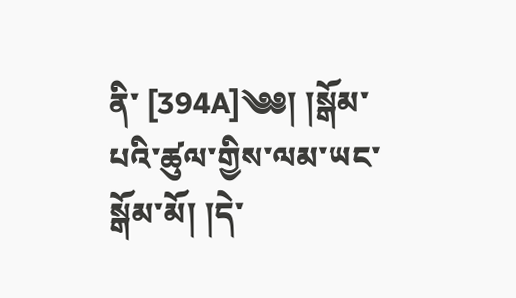ནི་ [394A]༄༅། །སྒོམ་པའི་ཚུལ་གྱིས་ལམ་ཡང་སྒོམ་མོ། །དེ་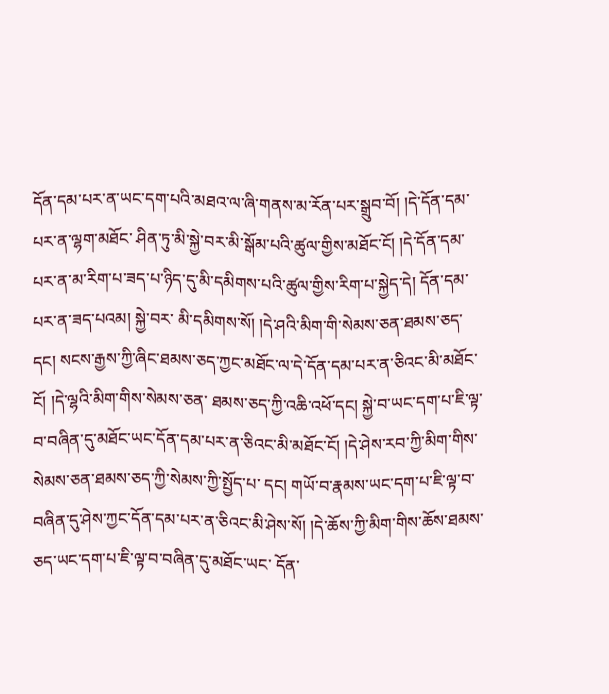དོན་དམ་པར་ན་ཡང་དག་པའི་མཐའ་ལ་ཞི་གནས་མ་རོན་པར་སྒྲུབ་བོ། །དེ་དོན་དམ་པར་ན་ལྷག་མཐོང་ ཤིན་ཏུ་མི་སྐྱེ་བར་མི་སྒོམ་པའི་ཚུལ་གྱིས་མཐོང་ངོ། །དེ་དོན་དམ་པར་ན་མ་རིག་པ་ཟད་པ་ཉིད་དུ་མི་དམིགས་པའི་ཚུལ་གྱིས་རིག་པ་སྐྱེད་དེ། དོན་དམ་པར་ན་ཟད་པའམ། སྐྱེ་བར་ མི་དམིགས་སོ། །དེ་ཤའི་མིག་གི་སེམས་ཅན་ཐམས་ཅད་དང། སངས་རྒྱས་ཀྱི་ཞིང་ཐམས་ཅད་ཀྱང་མཐོང་ལ་དེ་དོན་དམ་པར་ན་ཅིའང་མི་མཐོང་ངོ། །དེ་ལྷའི་མིག་གིས་སེམས་ཅན་ ཐམས་ཅད་ཀྱི་འཆི་འཕོ་དང། སྐྱེ་བ་ཡང་དག་པ་ཇི་ལྟ་བ་བཞིན་དུ་མཐོང་ཡང་དོན་དམ་པར་ན་ཅིའང་མི་མཐོང་ངོ། །དེ་ཤེས་རབ་ཀྱི་མིག་གིས་སེམས་ཅན་ཐམས་ཅད་ཀྱི་སེམས་ཀྱི་སྤྱོད་པ་ དང། གཡོ་བ་རྣམས་ཡང་དག་པ་ཇི་ལྟ་བ་བཞིན་དུ་ཤེས་ཀྱང་དོན་དམ་པར་ན་ཅིའང་མི་ཤེས་སོ། །དེ་ཆོས་ཀྱི་མིག་གིས་ཆོས་ཐམས་ཅད་ཡང་དག་པ་ཇི་ལྟ་བ་བཞིན་དུ་མཐོང་ཡང་ དོན་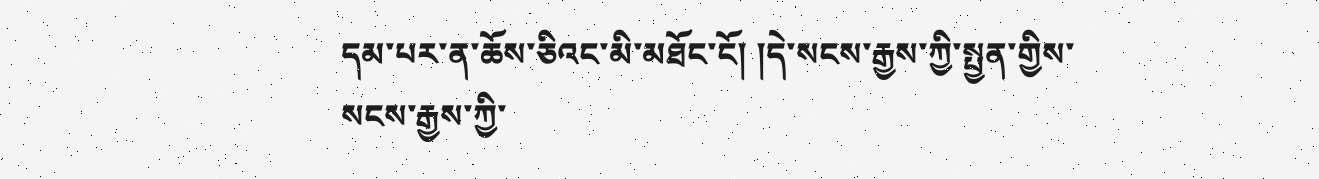དམ་པར་ན་ཆོས་ཅིའང་མི་མཐོང་ངོ། །དེ་སངས་རྒྱས་ཀྱི་སྤྱན་གྱིས་སངས་རྒྱས་ཀྱི་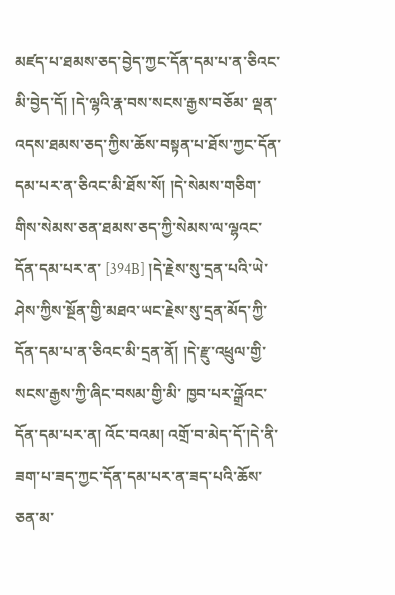མཛད་པ་ཐམས་ཅད་བྱེད་ཀྱང་དོན་དམ་པ་ན་ཅིའང་མི་བྱེད་དོ། །དེ་ལྷའི་རྣ་བས་སངས་རྒྱས་བཅོམ་ ལྡན་འདས་ཐམས་ཅད་ཀྱིས་ཆོས་བསྟན་པ་ཐོས་ཀྱང་དོན་དམ་པར་ན་ཅིའང་མི་ཐོས་སོ། །དེ་སེམས་གཅིག་གིས་སེམས་ཅན་ཐམས་ཅད་ཀྱི་སེམས་ལ་ལྷའང་དོན་དམ་པར་ན་ [394B] །དེ་རྗེས་སུ་དྲན་པའི་ཡེ་ཤེས་ཀྱིས་སྔོན་གྱི་མཐའ་ཡང་རྗེས་སུ་དྲན་མོད་ཀྱི་དོན་དམ་པ་ན་ཅིའང་མི་དྲན་ནོ། །དེ་རྫུ་འཕྲུལ་གྱི་སངས་རྒྱས་ཀྱི་ཞིང་བསམ་གྱི་མི་ ཁྱབ་པར་འྒྲོའང་དོན་དམ་པར་ན། འོང་བའམ། འགྲོ་བ་མེད་དོ་།དེ་ནི་ཟག་པ་ཟད་ཀྱང་དོན་དམ་པར་ན་ཟད་པའི་ཆོས་ཅན་མ་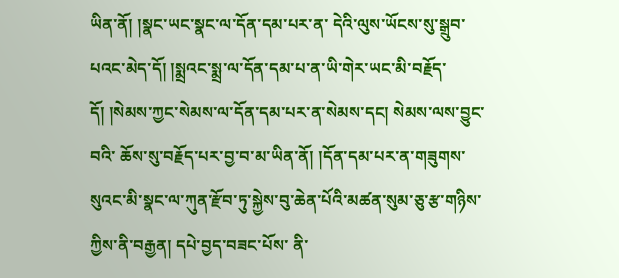ཡིན་ནོ། །སྣང་ཡང་སྣང་ལ་དོན་དམ་པར་ན་ དེའི་ལུས་ཡོངས་སུ་སྒྲུབ་པའང་མེད་དོ། །སྨྲའང་སྨྲ་ལ་དོན་དམ་པ་ན་ཡི་གེར་ཡང་མི་བརྗོད་དོ། །སེམས་ཀྱང་སེམས་ལ་དོན་དམ་པར་ན་སེམས་དང། སེམས་ལས་བྱུང་བའི་ ཆོས་སུ་བརྗོད་པར་བྱ་བ་མ་ཡིན་ནོ། །དོན་དམ་པར་ན་གཟུགས་སུའང་མི་སྣང་ལ་ཀུན་རྫོབ་ཏུ་སྐྱེས་བུ་ཆེན་པོའི་མཚན་སུམ་ཅུ་རྩ་གཉིས་ཀྱིས་ནི་བརྒྱན། དཔེ་བྱད་བཟང་པོས་ ནི་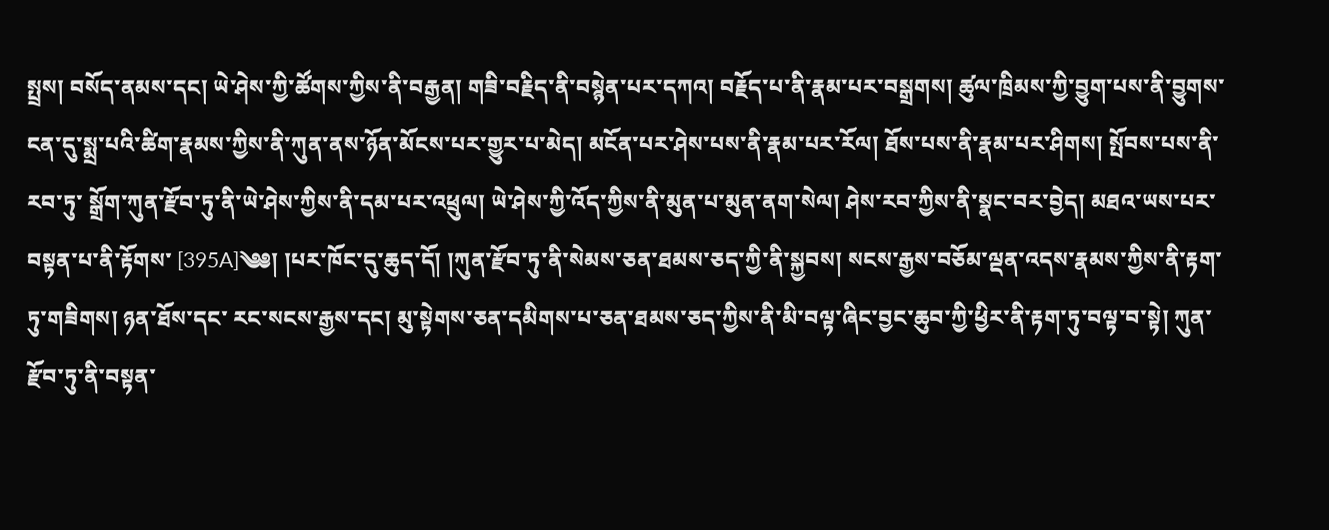སྤྲས། བསོད་ནམས་དང། ཡེ་ཤེས་ཀྱི་ཚོགས་ཀྱིས་ནི་བརྒྱན། གཟི་བརྗིད་ནི་བསྙེན་པར་དཀའ། བརྗོད་པ་ནི་རྣམ་པར་བསྒྲགས། ཚུལ་ཁྲིམས་ཀྱི་བྱུག་པས་ནི་བྱུགས་ ངན་དུ་སྨྲ་པའི་ཚིག་རྣམས་ཀྱིས་ནི་ཀུན་ནས་ཉོན་མོངས་པར་གྱུར་པ་མེད། མངོན་པར་ཤེས་པས་ནི་རྣམ་པར་རོལ། ཐོས་པས་ནི་རྣམ་པར་ཤིགས། སྤོབས་པས་ནི་རབ་ཏུ་ སྒྲོག་ཀུན་རྫོབ་ཏུ་ནི་ཡེ་ཤེས་ཀྱིས་ནི་དམ་པར་འཕྲུལ། ཡེ་ཤེས་ཀྱི་འོད་ཀྱིས་ནི་མུན་པ་མུན་ནག་སེལ། ཤེས་རབ་ཀྱིས་ནི་སྣང་བར་བྱེད། མཐའ་ཡས་པར་བསྟན་པ་ནི་རྟོགས་ [395A]༄༅། །པར་ཁོང་དུ་ཆུད་དོ། །ཀུན་རྫོབ་ཏུ་ནི་སེམས་ཅན་ཐམས་ཅད་ཀྱི་ནི་སྐྱབས། སངས་རྒྱས་བཅོམ་ལྡན་འདས་རྣམས་ཀྱིས་ནི་རྟག་ཏུ་གཟིགས། ཉན་ཐོས་དང་ རང་སངས་རྒྱས་དང། མུ་སྟེགས་ཅན་དམིགས་པ་ཅན་ཐམས་ཅད་ཀྱིས་ནི་མི་བལྟ་ཞིང་བྱང་ཆུབ་ཀྱི་ཕྱིར་ནི་རྟག་ཏུ་བལྟ་བ་སྟེ། ཀུན་རྫོབ་ཏུ་ནི་བསྟན་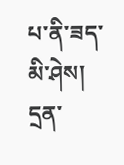པ་ནི་ཟད་མི་ཤེས། དྲན་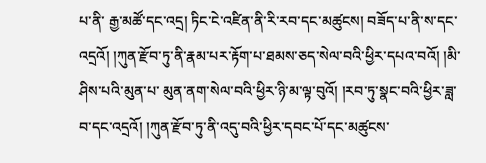པ་ནི་ རྒྱ་མཚོ་དང་འདྲ། ཏིང་ངེ་འཛིན་ནི་རི་རབ་དང་མཚུངས། བཟོད་པ་ནི་ས་དང་འདྲའོ། །ཀུན་རྫོབ་ཏུ་ནི་རྣམ་པར་རྟོག་པ་ཐམས་ཅད་སེལ་བའི་ཕྱིར་དཔའ་བའོ། །མི་ཤིས་པའི་མུན་པ་ མུན་ནག་སེལ་བའི་ཕྱིར་ཉི་མ་ལྟ་བུའོ། །རབ་ཏུ་སྣང་བའི་ཕྱིར་ཟླ་བ་དང་འདྲའོ། །ཀུན་རྫོབ་ཏུ་ནི་འདུ་བའི་ཕྱིར་དབང་པོ་དང་མཚུངས་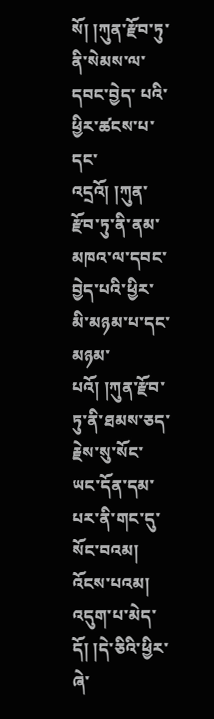སོ། །ཀུན་རྫོབ་ཏུ་ནི་སེམས་ལ་དབང་བྱེད་ པའི་ཕྱིར་ཚངས་པ་དང་འདྲའོ། །ཀུན་རྫོབ་ཏུ་ནི་ནམ་མཁའ་ལ་དབང་བྱེད་པའི་ཕྱིར་མི་མཉམ་པ་དང་མཉམ་པའོ། །ཀུན་རྫོབ་ཏུ་ནི་ཐམས་ཅད་རྗེས་སུ་སོང་ཡང་དོན་དམ་ པར་ནི་གང་དུ་སོང་བའམ། འོངས་པའམ། འདུག་པ་མེད་དོ། །དེ་ཅིའི་ཕྱིར་ཞེ་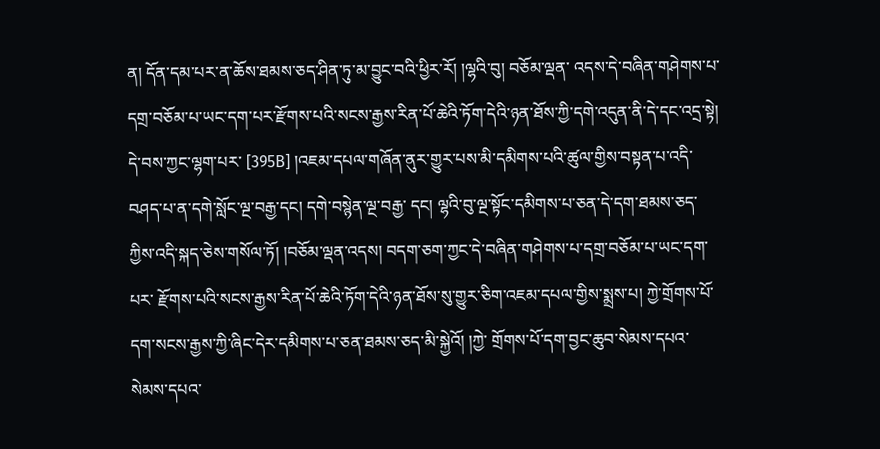ན། དོན་དམ་པར་ན་ཆོས་ཐམས་ཅད་ཤིན་ཏུ་མ་བྱུང་བའི་ཕྱིར་རོ། །ལྷའི་བུ། བཅོམ་ལྡན་ འདས་དེ་བཞིན་གཤེགས་པ་དགྲ་བཅོམ་པ་ཡང་དག་པར་རྫོགས་པའི་སངས་རྒྱས་རིན་པོ་ཆེའི་ཏོག་དེའི་ཉན་ཐོས་ཀྱི་དགེ་འདུན་ནི་དེ་དང་འདྲ་སྟེ། དེ་བས་ཀྱང་ལྷག་པར་ [395B] །འཇམ་དཔལ་གཞོན་ནུར་གྱུར་པས་མི་དམིགས་པའི་ཚུལ་གྱིས་བསྟན་པ་འདི་བཤད་པ་ན་དགེ་སློང་ལྔ་བརྒྱ་དང། དགེ་བསྙེན་ལྔ་བརྒྱ་ དང། ལྷའི་བུ་ལྔ་སྟོང་དམིགས་པ་ཅན་དེ་དག་ཐམས་ཅད་ཀྱིས་འདི་སྐད་ཅེས་གསོལ་ཏོ། །བཅོམ་ལྡན་འདས། བདག་ཅག་ཀྱང་དེ་བཞིན་གཤེགས་པ་དགྲ་བཅོམ་པ་ཡང་དག་པར་ རྫོགས་པའི་སངས་རྒྱས་རིན་པོ་ཆེའི་ཏོག་དེའི་ཉན་ཐོས་སུ་གྱུར་ཅིག་འཇམ་དཔལ་གྱིས་སྨྲས་པ། ཀྱེ་གྲོགས་པོ་དག་སངས་རྒྱས་ཀྱི་ཞིང་དེར་དམིགས་པ་ཅན་ཐམས་ཅད་མི་སྐྱེའོ། །ཀྱེ་ གྲོགས་པོ་དག་བྱང་ཆུབ་སེམས་དཔའ་སེམས་དཔའ་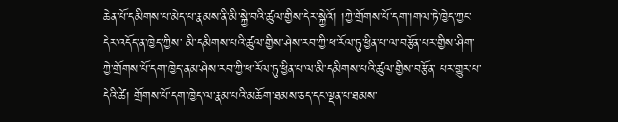ཆེན་པོ་དམིགས་པ་མེད་པ་རྣམས་ནི་མི་སྐྱེ་བའི་ཚུལ་གྱིས་དེར་སྐྱེའོ། །ཀྱེ་གྲོགས་པོ་དག་།གལ་ཏེ་ཁྱེད་ཀྱང་དེར་འདོད་ན་ཁྱེད་ཀྱིས་ མི་དམིགས་པའི་ཚུལ་གྱིས་ཤེས་རབ་ཀྱི་ཕ་རོལ་ཏུ་ཕྱིན་པ་ལ་བརྩོན་པར་གྱིས་ཤིག་ཀྱེ་གྲོགས་པོ་དག་ཁྱེད་ནམ་ཤེས་རབ་ཀྱི་ཕ་རོལ་ཏུ་ཕྱིན་པ་ལ་མི་དམིགས་པའི་ཚུལ་གྱིས་བརྩོན་ པར་གྱུར་པ་དེའི་ཚེ། གྲོགས་པོ་དག་ཁྱེད་ལ་རྣམ་པའི་མཆོག་ཐམས་ཅད་དང་ལྡན་པ་ཐམས་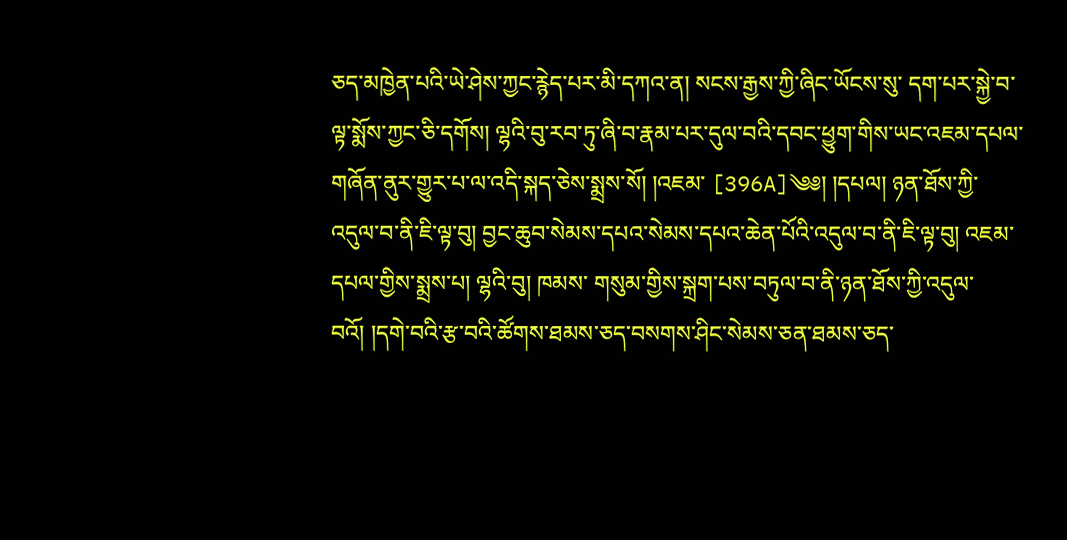ཅད་མཁྱེན་པའི་ཡེ་ཤེས་ཀྱང་རྙེད་པར་མི་དཀའ་ན། སངས་རྒྱས་ཀྱི་ཞིང་ཡོངས་སུ་ དག་པར་སྐྱེ་བ་ལྟ་སྨོས་ཀྱང་ཅི་དགོས། ལྷའི་བུ་རབ་ཏུ་ཞི་བ་རྣམ་པར་དུལ་བའི་དབང་ཕྱུག་གིས་ཡང་འཇམ་དཔལ་གཞོན་ནུར་གྱུར་པ་ལ་འདི་སྐད་ཅེས་སྨྲས་སོ། །འཇམ་ [396A]༄༅། །དཔལ། ཉན་ཐོས་ཀྱི་འདུལ་བ་ནི་ཇི་ལྟ་བུ། བྱང་ཆུབ་སེམས་དཔའ་སེམས་དཔའ་ཆེན་པོའི་འདུལ་བ་ནི་ཇི་ལྟ་བུ། འཇམ་དཔལ་གྱིས་སྨྲས་པ། ལྷའི་བུ། ཁམས་ གསུམ་གྱིས་སྐྲག་པས་བཏུལ་བ་ནི་ཉན་ཐོས་ཀྱི་འདུལ་བའོ། །དགེ་བའི་རྩ་བའི་ཚོགས་ཐམས་ཅད་བསགས་ཤིང་སེམས་ཅན་ཐམས་ཅད་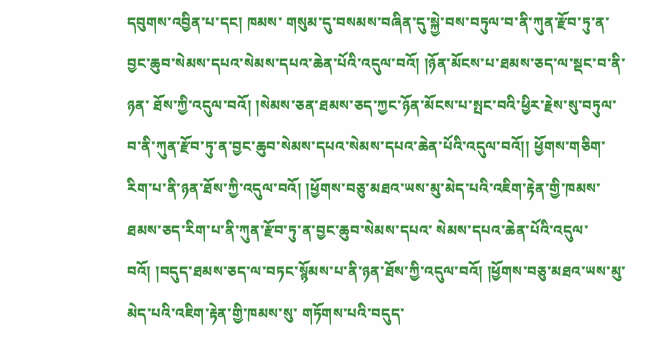དབུགས་འབྱིན་པ་དང། ཁམས་ གསུམ་དུ་བསམས་བཞིན་དུ་སྐྱེ་བས་བཏུལ་བ་ནི་ཀུན་རྫོབ་ཏུ་ན་བྱང་ཆུབ་སེམས་དཔའ་སེམས་དཔའ་ཆེན་པོའི་འདུལ་བའོ། །ཉོན་མོངས་པ་ཐམས་ཅད་ལ་སྡང་བ་ནི་ཉན་ ཐོས་ཀྱི་འདུལ་བའོ། །སེམས་ཅན་ཐམས་ཅད་ཀྱང་ཉོན་མོངས་པ་སྤང་བའི་ཕྱིར་རྗེས་སུ་བཏུལ་བ་ནི་ཀུན་རྫོབ་ཏུ་ན་བྱང་ཆུབ་སེམས་དཔའ་སེམས་དཔའ་ཆེན་པོའི་འདུལ་བའོ།། ཕྱོགས་གཅིག་རིག་པ་ནི་ཉན་ཐོས་ཀྱི་འདུལ་བའོ། །ཕྱོགས་བཅུ་མཐའ་ཡས་མུ་མེད་པའི་འཇིག་རྟེན་གྱི་ཁམས་ཐམས་ཅད་རིག་པ་ནི་ཀུན་རྫོབ་ཏུ་ན་བྱང་ཆུབ་སེམས་དཔའ་ སེམས་དཔའ་ཆེན་པོའི་འདུལ་བའོ། །བདུད་ཐམས་ཅད་ལ་བཏང་སྙོམས་པ་ནི་ཉན་ཐོས་ཀྱི་འདུལ་བའོ། །ཕྱོགས་བཅུ་མཐའ་ཡས་མུ་མེད་པའི་འཇིག་རྟེན་གྱི་ཁམས་སུ་ གཏོགས་པའི་བདུད་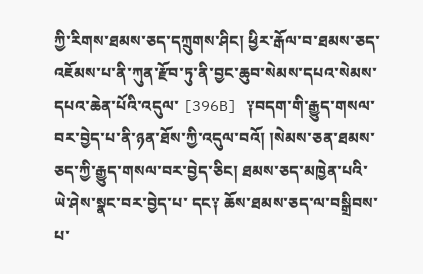ཀྱི་རིགས་ཐམས་ཅད་དཀྲུགས་ཤིང། ཕྱིར་རྒོལ་བ་ཐམས་ཅད་འཇོམས་པ་ནི་ཀུན་རྫོབ་ཏུ་ནི་བྱང་ཆུབ་སེམས་དཔའ་སེམས་དཔའ་ཆེན་པོའི་འདུལ་ [396B] ༑བདག་གི་རྒྱུད་གསལ་བར་བྱེད་པ་ནི་ཉན་ཐོས་ཀྱི་འདུལ་བའོ། །སེམས་ཅན་ཐམས་ཅད་ཀྱི་རྒྱུད་གསལ་བར་བྱེད་ཅིང། ཐམས་ཅད་མཁྱེན་པའི་ཡེ་ཤེས་སྣང་བར་བྱེད་པ་ དང༑ ཆོས་ཐམས་ཅད་ལ་བསྒྲིབས་པ་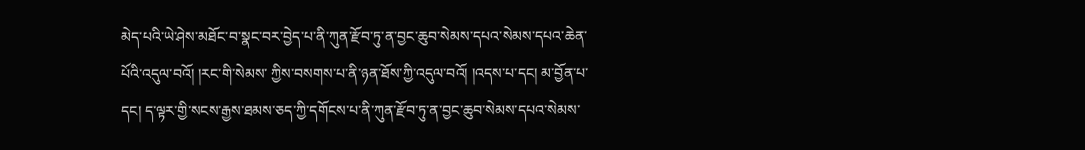མེད་པའི་ཡེ་ཤེས་མཐོང་བ་སྣང་བར་བྱེད་པ་ནི་ཀུན་རྫོབ་ཏུ་ན་བྱང་ཆུབ་སེམས་དཔའ་སེམས་དཔའ་ཆེན་པོའི་འདུལ་བའོ། །རང་གི་སེམས་ ཀྱིས་བསགས་པ་ནི་ཉན་ཐོས་ཀྱི་འདུལ་བའོ། །འདས་པ་དང། མ་བྱོན་པ་དང། ད་ལྟར་གྱི་སངས་རྒྱས་ཐམས་ཅད་ཀྱི་དགོངས་པ་ནི་ཀུན་རྫོབ་ཏུ་ན་བྱང་ཆུབ་སེམས་དཔའ་སེམས་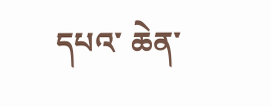དཔའ་ ཆེན་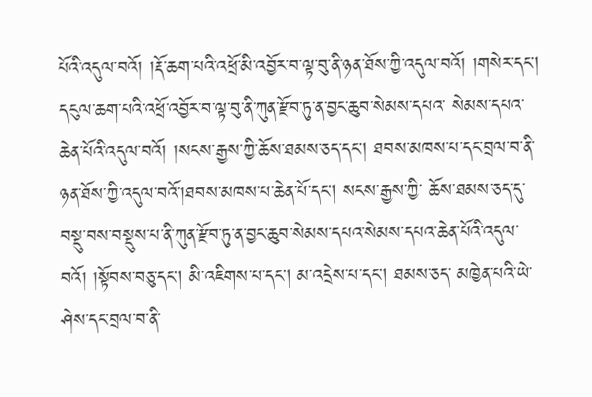པོའི་འདུལ་བའོ། །རྡོ་ཆག་པའི་འཕྲོ་མི་འབྱོར་བ་ལྟ་བུ་ནི་ཉན་ཐོས་ཀྱི་འདུལ་བའོ། །གསེར་དང། དངུལ་ཆག་པའི་འཕྲོ་འབྱོར་བ་ལྟ་བུ་ནི་ཀུན་རྫོབ་ཏུ་ན་བྱང་ཆུབ་སེམས་དཔའ་ སེམས་དཔའ་ཆེན་པོའི་འདུལ་བའོ། །སངས་རྒྱས་ཀྱི་ཆོས་ཐམས་ཅད་དང། ཐབས་མཁས་པ་དང་བྲལ་བ་ནི་ཉན་ཐོས་ཀྱི་འདུལ་བའོ་།ཐབས་མཁས་པ་ཆེན་པོ་དང། སངས་རྒྱས་ཀྱི་ ཆོས་ཐམས་ཅད་དུ་བསྡུ་བས་བསྡུས་པ་ནི་ཀུན་རྫོབ་ཏུ་ན་བྱང་ཆུབ་སེམས་དཔའ་སེམས་དཔའ་ཆེན་པོའི་འདུལ་བའོ། །སྟོབས་བཅུ་དང། མི་འཇིགས་པ་དང། མ་འདྲེས་པ་དང། ཐམས་ཅད་ མཁྱེན་པའི་ཡེ་ཤེས་དང་བྲལ་བ་ནི་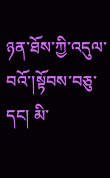ཉན་ཐོས་ཀྱི་འདུལ་བའོ་།སྟོབས་བཅུ་དང། མི་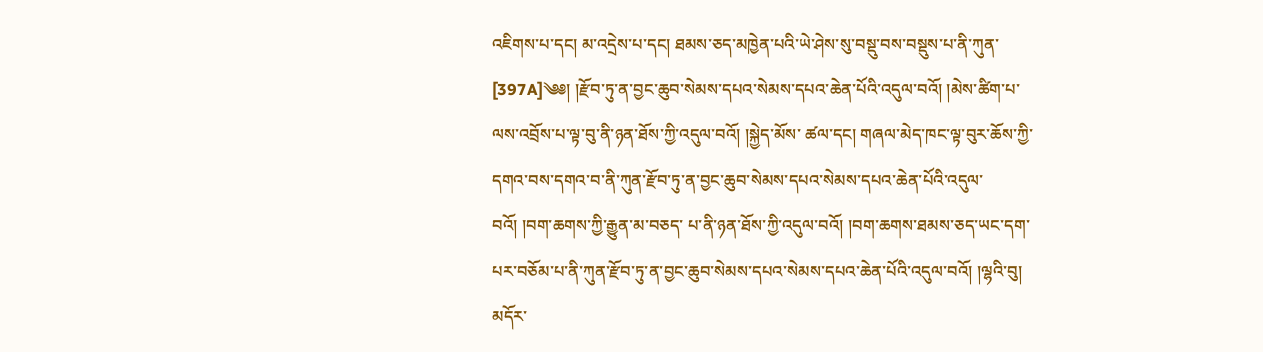འཇིགས་པ་དང། མ་འདྲེས་པ་དང། ཐམས་ཅད་མཁྱེན་པའི་ཡེ་ཤེས་སུ་བསྡུ་བས་བསྡུས་པ་ནི་ཀུན་ [397A]༄༅། །རྫོབ་ཏུ་ན་བྱང་ཆུབ་སེམས་དཔའ་སེམས་དཔའ་ཆེན་པོའི་འདུལ་བའོ། །མེས་ཚིག་པ་ལས་འབྲོས་པ་ལྟ་བུ་ནི་ཉན་ཐོས་ཀྱི་འདུལ་བའོ། །སྐྱེད་མོས་ ཚལ་དང། གཞལ་མེད་ཁང་ལྟ་བུར་ཆོས་ཀྱི་དགའ་བས་དགའ་བ་ནི་ཀུན་རྫོབ་ཏུ་ན་བྱང་ཆུབ་སེམས་དཔའ་སེམས་དཔའ་ཆེན་པོའི་འདུལ་བའོ། །བག་ཆགས་ཀྱི་རྒྱུན་མ་བཅད་ པ་ནི་ཉན་ཐོས་ཀྱི་འདུལ་བའོ། །བག་ཆགས་ཐམས་ཅད་ཡང་དག་པར་བཅོམ་པ་ནི་ཀུན་རྫོབ་ཏུ་ན་བྱང་ཆུབ་སེམས་དཔའ་སེམས་དཔའ་ཆེན་པོའི་འདུལ་བའོ། །ལྷའི་བུ། མདོར་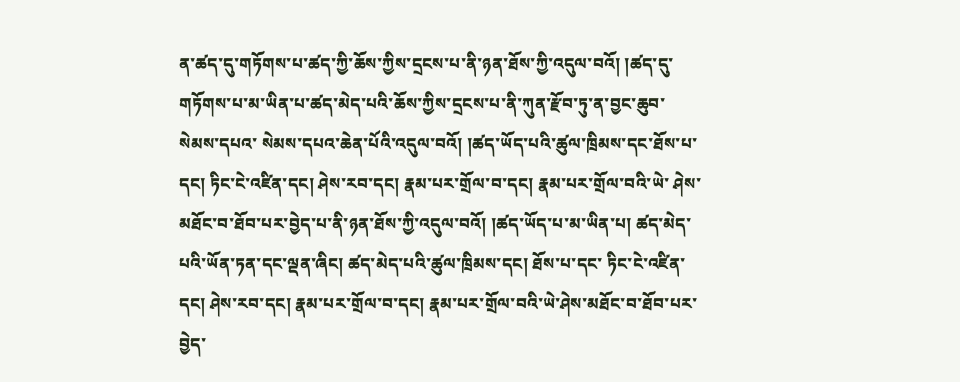ན་ཚད་དུ་གཏོགས་པ་ཚད་ཀྱི་ཆོས་ཀྱིས་དྲངས་པ་ནི་ཉན་ཐོས་ཀྱི་འདུལ་བའོ། །ཚད་དུ་གཏོགས་པ་མ་ཡིན་པ་ཚད་མེད་པའི་ཆོས་ཀྱིས་དྲངས་པ་ནི་ཀུན་རྫོབ་ཏུ་ན་བྱང་ཆུབ་སེམས་དཔའ་ སེམས་དཔའ་ཆེན་པོའི་འདུལ་བའོ། །ཚད་ཡོད་པའི་ཚུལ་ཁྲིམས་དང་ཐོས་པ་དང། ཏིང་ངེ་འཛིན་དང། ཤེས་རབ་དང། རྣམ་པར་གྲོལ་བ་དང། རྣམ་པར་གྲོལ་བའི་ཡེ་ ཤེས་མཐོང་བ་ཐོབ་པར་བྱེད་པ་ནི་ཉན་ཐོས་ཀྱི་འདུལ་བའོ། །ཚད་ཡོད་པ་མ་ཡིན་པ། ཚད་མེད་པའི་ཡོན་ཏན་དང་ལྡན་ཞིང། ཚད་མེད་པའི་ཚུལ་ཁྲིམས་དང། ཐོས་པ་དང་ ཏིང་ངེ་འཛིན་དང། ཤེས་རབ་དང། རྣམ་པར་གྲོལ་བ་དང། རྣམ་པར་གྲོལ་བའི་ཡེ་ཤེས་མཐོང་བ་ཐོབ་པར་བྱེད་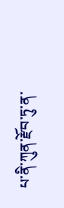པ་ནི་ཀུན་རྫོབ་ཏུ་ན་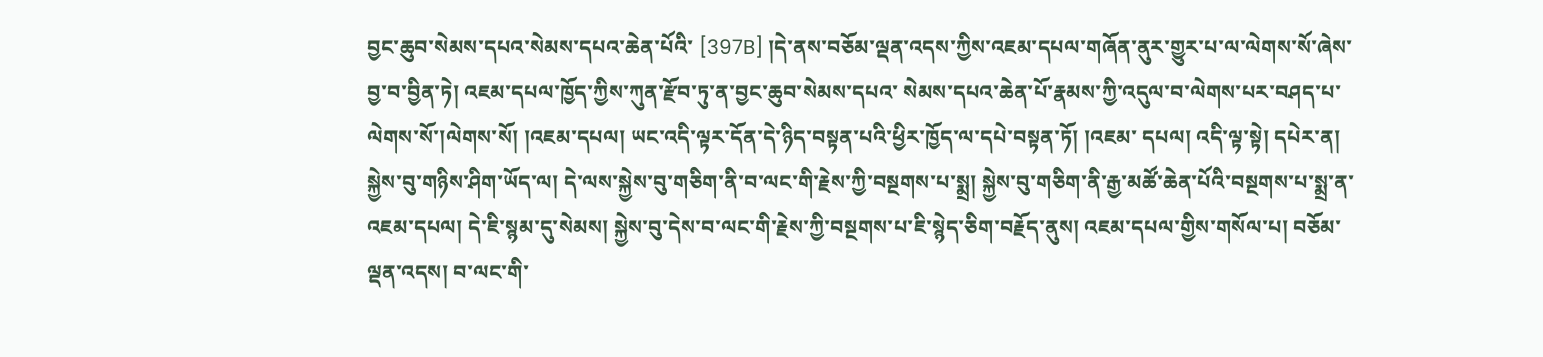བྱང་ཆུབ་སེམས་དཔའ་སེམས་དཔའ་ཆེན་པོའི་ [397B] །དེ་ནས་བཅོམ་ལྡན་འདས་ཀྱིས་འཇམ་དཔལ་གཞོན་ནུར་གྱུར་པ་ལ་ལེགས་སོ་ཞེས་བྱ་བ་བྱིན་ཏེ། འཇམ་དཔལ་ཁྱོད་ཀྱིས་ཀུན་རྫོབ་ཏུ་ན་བྱང་ཆུབ་སེམས་དཔའ་ སེམས་དཔའ་ཆེན་པོ་རྣམས་ཀྱི་འདུལ་བ་ལེགས་པར་བཤད་པ་ལེགས་སོ་།ལེགས་སོ། །འཇམ་དཔལ། ཡང་འདི་ལྟར་དོན་དེ་ཉིད་བསྟན་པའི་ཕྱིར་ཁྱོད་ལ་དཔེ་བསྟན་ཏོ། །འཇམ་ དཔལ། འདི་ལྟ་སྟེ། དཔེར་ན། སྐྱེས་བུ་གཉིས་ཤིག་ཡོད་ལ། དེ་ལས་སྐྱེས་བུ་གཅིག་ནི་བ་ལང་གི་རྗེས་ཀྱི་བསྔགས་པ་སྨྲ། སྐྱེས་བུ་གཅིག་ནི་རྒྱ་མཚོ་ཆེན་པོའི་བསྔགས་པ་སྨྲ་ན་ འཇམ་དཔལ། དེ་ཇི་སྙམ་དུ་སེམས། སྐྱེས་བུ་དེས་བ་ལང་གི་རྗེས་ཀྱི་བསྔགས་པ་ཇི་སྙེད་ཅིག་བརྗོད་ནུས། འཇམ་དཔལ་གྱིས་གསོལ་པ། བཅོམ་ལྡན་འདས། བ་ལང་གི་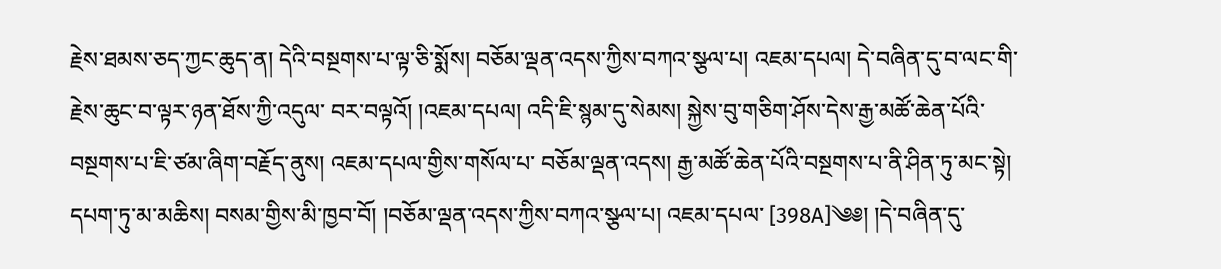རྗེས་ཐམས་ཅད་ཀྱང་ཆུད་ན། དེའི་བསྔགས་པ་ལྟ་ཅི་སྨོས། བཅོམ་ལྡན་འདས་ཀྱིས་བཀའ་སྩལ་པ། འཇམ་དཔལ། དེ་བཞིན་དུ་བ་ལང་གི་རྗེས་ཆུང་བ་ལྟར་ཉན་ཐོས་ཀྱི་འདུལ་ བར་བལྟའོ། །འཇམ་དཔལ། འདི་ཇི་སྙམ་དུ་སེམས། སྐྱེས་བུ་གཅིག་ཤོས་དེས་རྒྱ་མཚོ་ཆེན་པོའི་བསྔགས་པ་ཇི་ཙམ་ཞིག་བརྗོད་ནུས། འཇམ་དཔལ་གྱིས་གསོལ་པ་ བཅོམ་ལྡན་འདས། རྒྱ་མཚོ་ཆེན་པོའི་བསྔགས་པ་ནི་ཤིན་ཏུ་མང་སྟེ། དཔག་ཏུ་མ་མཆིས། བསམ་གྱིས་མི་ཁྱབ་བོ། །བཅོམ་ལྡན་འདས་ཀྱིས་བཀའ་སྩལ་པ། འཇམ་དཔལ་ [398A]༄༅། །དེ་བཞིན་དུ་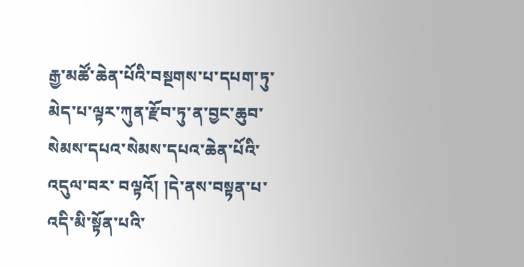རྒྱ་མཚོ་ཆེན་པོའི་བསྔགས་པ་དཔག་ཏུ་མེད་པ་ལྟར་ཀུན་རྫོབ་ཏུ་ན་བྱང་ཆུབ་སེམས་དཔའ་སེམས་དཔའ་ཆེན་པོའི་འདུལ་བར་ བལྟའོ། །དེ་ནས་བསྟན་པ་འདི་མི་སྟོན་པའི་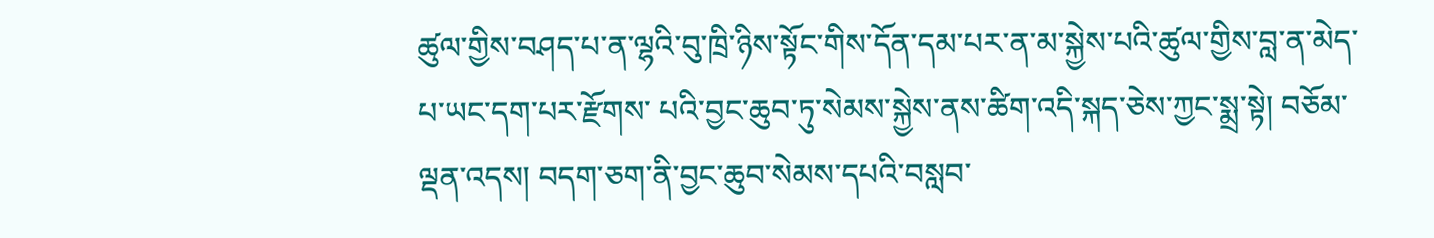ཚུལ་གྱིས་བཤད་པ་ན་ལྷའི་བུ་ཁྲི་ཉིས་སྟོང་གིས་དོན་དམ་པར་ན་མ་སྐྱེས་པའི་ཚུལ་གྱིས་བླ་ན་མེད་པ་ཡང་དག་པར་རྫོགས་ པའི་བྱང་ཆུབ་ཏུ་སེམས་སྐྱེས་ནས་ཚིག་འདི་སྐད་ཅེས་ཀྱང་སྨྲ་སྟེ། བཅོམ་ལྡན་འདས། བདག་ཅག་ནི་བྱང་ཆུབ་སེམས་དཔའི་བསླབ་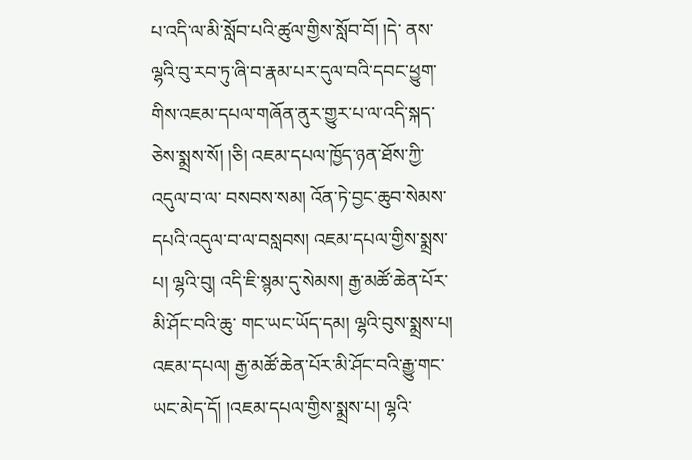པ་འདི་ལ་མི་སློབ་པའི་ཚུལ་གྱིས་སློབ་བོ། །དེ་ ནས་ལྷའི་བུ་རབ་ཏུ་ཞི་བ་རྣམ་པར་དུལ་བའི་དབང་ཕྱུག་གིས་འཇམ་དཔལ་གཞོན་ནུར་གྱུར་པ་ལ་འདི་སྐད་ཅེས་སྨྲས་སོ། །ཅི། འཇམ་དཔལ་ཁྱོད་ཉན་ཐོས་ཀྱི་འདུལ་བ་ལ་ བསབས་སམ། འོན་ཏེ་བྱང་ཆུབ་སེམས་དཔའི་འདུལ་བ་ལ་བསླབས། འཇམ་དཔལ་གྱིས་སྨྲས་པ། ལྷའི་བུ། འདི་ཇི་སྙམ་དུ་སེམས། རྒྱ་མཚོ་ཆེན་པོར་མི་ཤོང་བའི་ཆུ་ གང་ཡང་ཡོད་དམ། ལྷའི་བུས་སྨྲས་པ། འཇམ་དཔལ། རྒྱ་མཚོ་ཆེན་པོར་མི་ཤོང་བའི་རྒྱུ་གང་ཡང་མེད་དོ། །འཇམ་དཔལ་གྱིས་སྨྲས་པ། ལྷའི་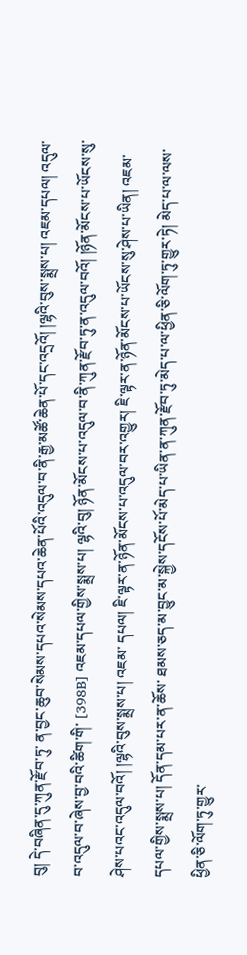བུ། དེ་བཞིན་དུ་ཀུན་རྫོབ་ཏུ་ ན་བྱང་ཆུབ་སེམས་དཔའ་སེམས་དཔའ་ཆེན་པོའི་འདུལ་བ་ནི་རྒྱ་མཚོ་ཆེན་པོ་དང་འདྲའོ། །ལྷའི་བུས་སྨྲས་པ། འཇམ་དཔལ། འདུལ་བ་འདུལ་བ་ཞེས་བྱ་བའི་ཚིག་གི་ [398B] འཇམ་དཔལ་གྱིས་སྨྲས་པ། ལྷའི་བུ། ཉོན་མོངས་པ་འདུལ་བ་ནི་ཀུན་རྫོབ་ཏུ་ན་འདུལ་བའོ། །ཉོན་མོངས་པ་ཡོངས་སུ་ཤེས་པའང་འདུལ་བའོ། །ལྷའི་བུས་སྨྲས་པ། འཇམ་ དཔལ། ཇི་ལྟར་ན་ཉོན་མོངས་པ་འདུལ་བར་འགྱུར། ཇི་ལྟར་ན་ཉོན་མོངས་པ་ཡོངས་སུ་ཤེས་པ་ཡིན། འཇམ་དཔལ་གྱིས་སྨྲས་པ། དོན་དམ་པར་ན་ཆོས་ ཐམས་ཅད་མ་བྱུང་མ་སྐྱེས་དངོས་པོ་མེད་པ་ཡིན་ན་ཀུན་རྫོབ་ཏུ་མེད་པ་ལ་ཕྱིན་ཅི་ལོག་ཏུ་གྱུར་ཏེ། མེད་པ་ལ་ལས་ཕྱིན་ཅི་ལོག་ཏུ་གྱུར་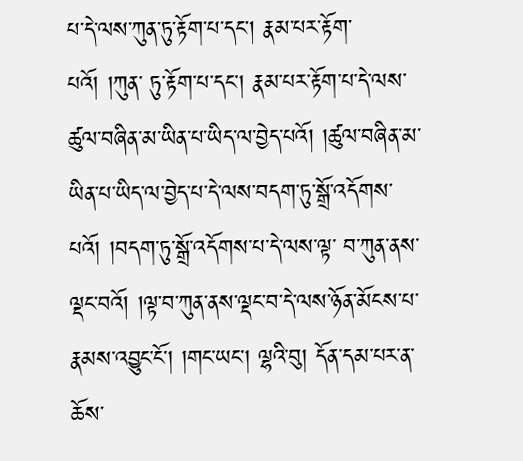པ་དེ་ལས་ཀུན་ཏུ་རྟོག་པ་དང། རྣམ་པར་རྟོག་པའོ། །ཀུན་ ཏུ་རྟོག་པ་དང། རྣམ་པར་རྟོག་པ་དེ་ལས་ཚུལ་བཞིན་མ་ཡིན་པ་ཡིད་ལ་བྱེད་པའོ། །ཚུལ་བཞིན་མ་ཡིན་པ་ཡིད་ལ་བྱེད་པ་དེ་ལས་བདག་ཏུ་སྒྲོ་འདོགས་པའོ། །བདག་ཏུ་སྒྲོ་འདོགས་པ་དེ་ལས་ལྟ་ བ་ཀུན་ནས་ལྡང་བའོ། །ལྟ་བ་ཀུན་ནས་ལྡང་བ་དེ་ལས་ཉོན་མོངས་པ་རྣམས་འབྱུང་ངོ། །གང་ཡང། ལྷའི་བུ། དོན་དམ་པར་ན་ཆོས་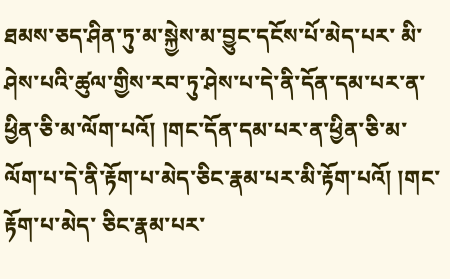ཐམས་ཅད་ཤིན་ཏུ་མ་སྐྱེས་མ་བྱུང་དངོས་པོ་མེད་པར་ མི་ཤེས་པའི་ཚུལ་གྱིས་རབ་ཏུ་ཤེས་པ་དེ་ནི་དོན་དམ་པར་ན་ཕྱིན་ཅི་མ་ལོག་པའོ། །གང་དོན་དམ་པར་ན་ཕྱིན་ཅི་མ་ལོག་པ་དེ་ནི་རྟོག་པ་མེད་ཅིང་རྣམ་པར་མི་རྟོག་པའོ། །གང་རྟོག་པ་མེད་ ཅིང་རྣམ་པར་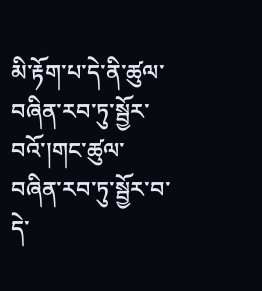མི་རྟོག་པ་དེ་ནི་ཚུལ་བཞིན་རབ་ཏུ་སྦྱོར་བའོ་།གང་ཚུལ་བཞིན་རབ་ཏུ་སྦྱོར་བ་དེ་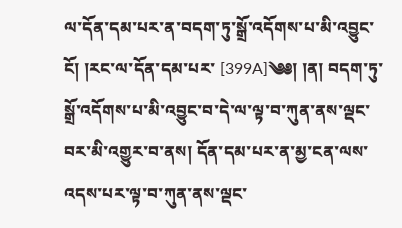ལ་དོན་དམ་པར་ན་བདག་ཏུ་སྒྲོ་འདོགས་པ་མི་འབྱུང་ངོ། །རང་ལ་དོན་དམ་པར་ [399A]༄༅། །ན། བདག་ཏུ་སྒྲོ་འདོགས་པ་མི་འབྱུང་བ་དེ་ལ་ལྟ་བ་ཀུན་ནས་ལྡང་བར་མི་འགྱུར་བ་ནས། དོན་དམ་པར་ན་མྱ་ངན་ལས་འདས་པར་ལྟ་བ་ཀུན་ནས་ལྡང་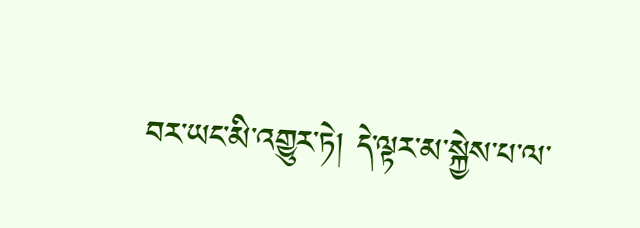བར་ཡང་མི་འགྱུར་ཏེ། དེ་ལྟར་མ་སྐྱེས་པ་ལ་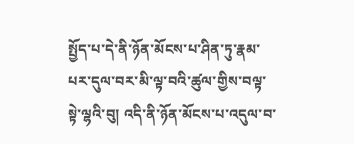སྤྱོད་པ་དེ་ནི་ཉོན་མོངས་པ་ཤིན་ཏུ་རྣམ་པར་དུལ་བར་མི་ལྟ་བའི་ཚུལ་གྱིས་བལྟ་སྟེ་ལྷའི་བུ། འདི་ནི་ཉོན་མོངས་པ་འདུལ་བ་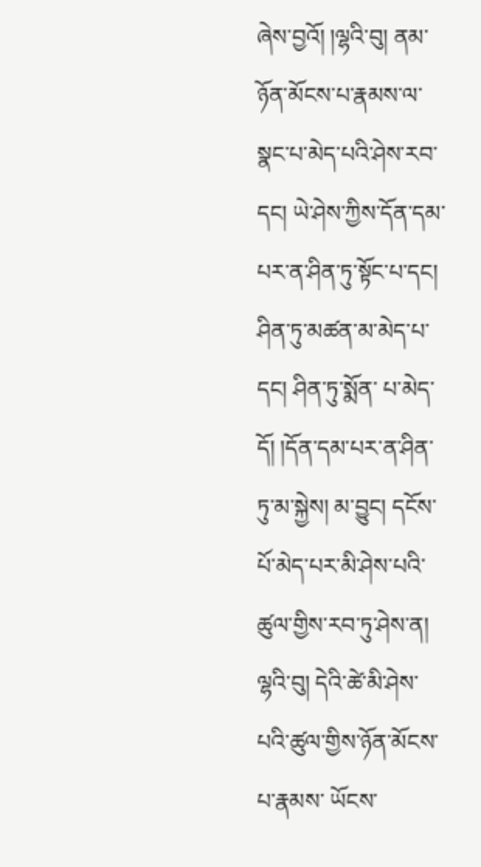ཞེས་བྱའོ། །ལྷའི་བུ། ནམ་ཉོན་མོངས་པ་རྣམས་ལ་སྣང་པ་མེད་པའི་ཤེས་རབ་དང། ཡེ་ཤེས་ཀྱིས་དོན་དམ་པར་ན་ཤིན་ཏུ་སྟོང་པ་དང། ཤིན་ཏུ་མཚན་མ་མེད་པ་དང། ཤིན་ཏུ་སྨོན་ པ་མེད་དོ། །དོན་དམ་པར་ན་ཤིན་ཏུ་མ་སྐྱེས། མ་བྱུང། དངོས་པོ་མེད་པར་མི་ཤེས་པའི་ཚུལ་གྱིས་རབ་ཏུ་ཤེས་ན། ལྷའི་བུ། དེའི་ཚེ་མི་ཤེས་པའི་ཚུལ་གྱིས་ཉོན་མོངས་པ་རྣམས་ ཡོངས་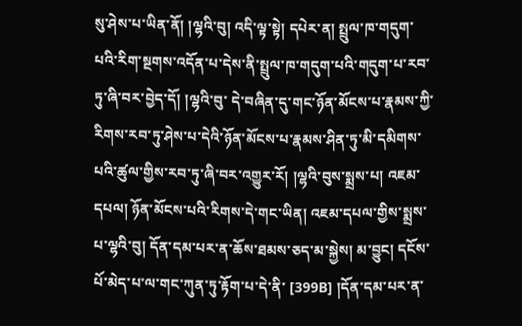སུ་ཤེས་པ་ཡིན་ནོ། །ལྷའི་བུ། འདི་ལྟ་སྟེ། དཔེར་ན། སྤྲུལ་ཁ་གདུག་པའི་རིག་སྔགས་འདོན་པ་དེས་ནི་སྤྲུལ་ཁ་གདུག་པའི་གདུག་པ་རབ་ཏུ་ཞི་བར་བྱེད་དོ། །ལྷའི་བུ་ དེ་བཞིན་དུ་གང་ཉོན་མོངས་པ་རྣམས་ཀྱི་རིགས་རབ་ཏུ་ཤེས་པ་དེའི་ཉོན་མོངས་པ་རྣམས་ཤིན་ཏུ་མི་དམིགས་པའི་ཚུལ་གྱིས་རབ་ཏུ་ཞི་བར་འགྱུར་རོ། །ལྷའི་བུས་སྨྲས་པ། འཇམ་ དཔལ། ཉོན་མོངས་པའི་རིགས་དེ་གང་ཡིན། འཇམ་དཔལ་གྱིས་སྨྲས་པ་ལྷའི་བུ། དོན་དམ་པར་ན་ཆོས་ཐམས་ཅད་མ་སྐྱེས། མ་བྱུང། དངོས་པོ་མེད་པ་ལ་གང་ཀུན་ཏུ་རྟོག་པ་དེ་ནི་ [399B] །དོན་དམ་པར་ན་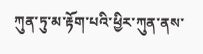ཀུན་ཏུ་མ་རྟོག་པའི་ཕྱིར་ཀུན་ནས་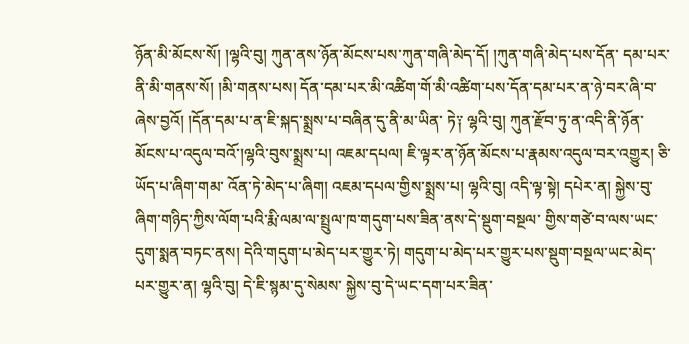ཉོན་མི་མོངས་སོ། །ལྷའི་བུ། ཀུན་ནས་ཉོན་མོངས་པས་ཀུན་གཞི་མེད་དོ། །ཀུན་གཞི་མེད་པས་དོན་ དམ་པར་ནི་མི་གནས་སོ། །མི་གནས་པས། དོན་དམ་པར་མི་འཚིག་གོ་མི་འཚིག་པས་དོན་དམ་པར་ན་ཉེ་བར་ཞི་བ་ཞེས་བྱའོ། །དོན་དམ་པ་ན་ཇི་སྐད་སྨྲས་པ་བཞིན་དུ་ནི་མ་ཡིན་ ཏེ༑ ལྷའི་བུ། ཀུན་རྫོབ་ཏུ་ན་འདི་ནི་ཉོན་མོངས་པ་འདུལ་བའོ་།ལྷའི་བུས་སྨྲས་པ། འཇམ་དཔལ། ཇི་ལྟར་ན་ཉོན་མོངས་པ་རྣམས་འདུལ་བར་འགྱུར། ཅི་ཡོད་པ་ཞིག་གམ་ འོན་ཏེ་མེད་པ་ཞིག། འཇམ་དཔལ་གྱིས་སྨྲས་པ། ལྷའི་བུ། འདི་ལྟ་སྟེ། དཔེར་ན། སྐྱེས་བུ་ཞིག་གཉིད་ཀྱིས་ལོག་པའི་རྨི་ལམ་ལ་སྤྲུལ་ཁ་གདུག་པས་ཟིན་ནས་དེ་སྡུག་བསྔལ་ གྱིས་གཙེ་བ་ལས་ཡང་དུག་སྨན་བཏང་ནས། དེའི་གདུག་པ་མེད་པར་གྱུར་ཏེ། གདུག་པ་མེད་པར་གྱུར་པས་སྡུག་བསྔལ་ཡང་མེད་པར་གྱུར་ན། ལྷའི་བུ། དེ་ཇི་སྙམ་དུ་སེམས་ སྐྱེས་བུ་དེ་ཡང་དག་པར་ཟིན་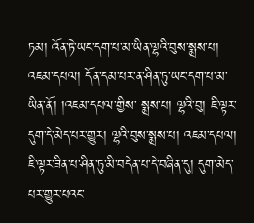ཏམ། འོན་ཏེ་ཡང་དག་པ་མ་ཡིན་ལྷའི་བུས་སྨྲས་པ། འཇམ་དཔལ། དོན་དམ་པར་ན་ཤིན་ཏུ་ཡང་དག་པ་མ་ཡིན་ནོ། །འཇམ་དཔལ་གྱིས་ སྨྲས་པ། ལྷའི་བུ། ཇི་ལྟར་དུག་དེ་མེད་པར་གྱུར། ལྷའི་བུས་སྨྲས་པ། འཇམ་དཔལ། ཇི་ལྟར་ཟིན་པ་ཤིན་ཏུ་མི་བདེན་པ་དེ་བཞིན་དུ། དུག་མེད་པར་གྱུར་པའང་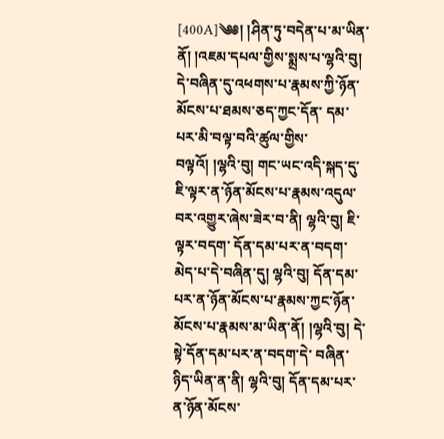[400A]༄༅། །ཤིན་ཏུ་བདེན་པ་མ་ཡིན་ནོ། །འཇམ་དཔལ་གྱིས་སྨྲས་པ་ལྷའི་བུ། དེ་བཞིན་དུ་འཕགས་པ་རྣམས་ཀྱི་ཉོན་མོངས་པ་ཐམས་ཅད་ཀྱང་དོན་ དམ་པར་མི་བལྟ་བའི་ཚུལ་གྱིས་བལྟའོ། །ལྷའི་བུ། གང་ཡང་འདི་སྐད་དུ་ཇི་ལྟར་ན་ཉོན་མོངས་པ་རྣམས་འདུལ་བར་འགྱུར་ཞེས་ཟེར་བ་ནི། ལྷའི་བུ། ཇི་ལྟར་བདག་ དོན་དམ་པར་ན་བདག་མེད་པ་དེ་བཞིན་དུ། ལྷའི་བུ། དོན་དམ་པར་ན་ཉོན་མོངས་པ་རྣམས་ཀྱང་ཉོན་མོངས་པ་རྣམས་མ་ཡིན་ནོ། །ལྷའི་བུ། དེ་སྟེ་དོན་དམ་པར་ན་བདག་དེ་ བཞིན་ཉིད་ཡིན་ན་ནི། ལྷའི་བུ། དོན་དམ་པར་ན་ཉོན་མོངས་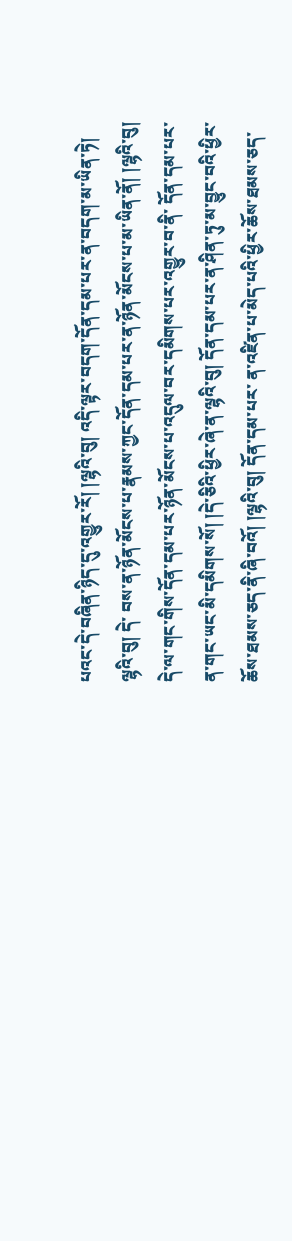པའང་དེ་བཞིན་ཉིད་དུ་འགྱུར་རོ། །ལྷའི་བུ། འདི་ལྟར་བདག་དོན་དམ་པར་ན་བདག་མ་ཡིན་ཏེ། ལྷའི་བུ། དེ་ བས་ན་ཉོན་མོངས་པ་རྣམས་ཀྱང་དོན་དམ་པར་ན་ཉོན་མོངས་པ་མ་ཡིན་ནོ། །ལྷའི་བུ། དེ་ལ་གང་གིས་དོན་དམ་པར་ཉོན་མོངས་པ་འདུལ་བར་དམིགས་པར་འགྱུར་བ་ནི་ དོན་དམ་པར་ན་གང་ཡང་མི་དམིགས་སོ། །དེ་ཅིའི་ཕྱིར་ཞེ་ན་ལྷའི་བུ། དོན་དམ་པར་ན་ཤིན་ཏུ་མ་བྱུང་བའི་ཕྱིར་ཆོས་ཐམས་ཅད་ནི་ཞི་བའོ། །ལྷའི་བུ། དོན་དམ་པར་ ན་འཛིན་པ་མེད་པའི་ཕྱིར་ཆོས་ཐམས་ཅད་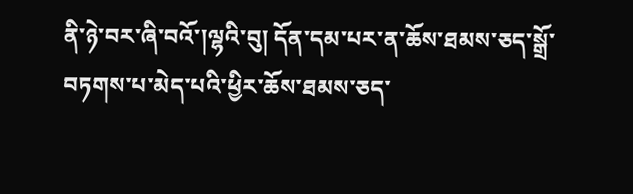ནི་ཉེ་བར་ཞི་བའོ་།ལྷའི་བུ། དོན་དམ་པར་ན་ཆོས་ཐམས་ཅད་སྒྲོ་བཏགས་པ་མེད་པའི་ཕྱིར་ཆོས་ཐམས་ཅད་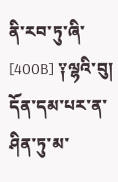ནི་རབ་ཏུ་ཞི་ [400B] ༑ལྷའི་བུ། དོན་དམ་པར་ན་ཤིན་ཏུ་མ་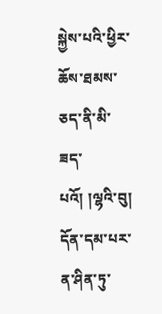སྐྱེས་པའི་ཕྱིར་ཆོས་ཐམས་ཅད་ནི་མི་ཟད་པའོ། །ལྷའི་བུ། དོན་དམ་པར་ན་ཤིན་ཏུ་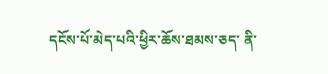དངོས་པོ་མེད་པའི་ཕྱིར་ཆོས་ཐམས་ཅད་ ནི་